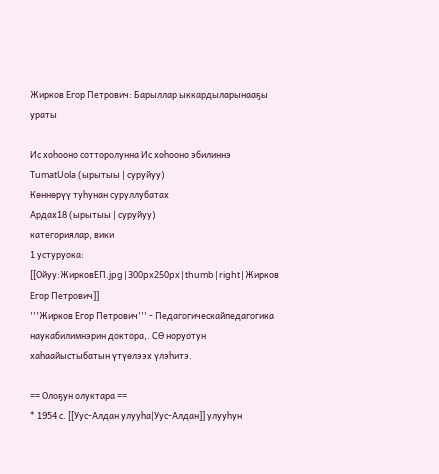Жирков Егор Петрович: Барыллар ыккардыларынааҕы ураты

Ис хоһооно сотторолунна Ис хоһооно эбилиннэ
TumatUola (ырытыы | суруйуу)
Көннөрүү туһунан суруллубатах
Ардах18 (ырытыы | суруйуу)
категориялар, вики
1 устуруока:
[[Ойуу:ЖирковЕП.jpg|300px250px|thumb|right|Жирков Егор Петрович]]
'''Жирков Егор Петрович''' - Педагогическайпедагогика наукабилимнэрин доктора,. CӨ норуотун хаһаайыстыбатын үтүөлээх үлэһитэ.

== Олоҕун олуктара ==
* 1954 с. [[Уус-Алдан улууһа|Уус-Алдан]] улууһун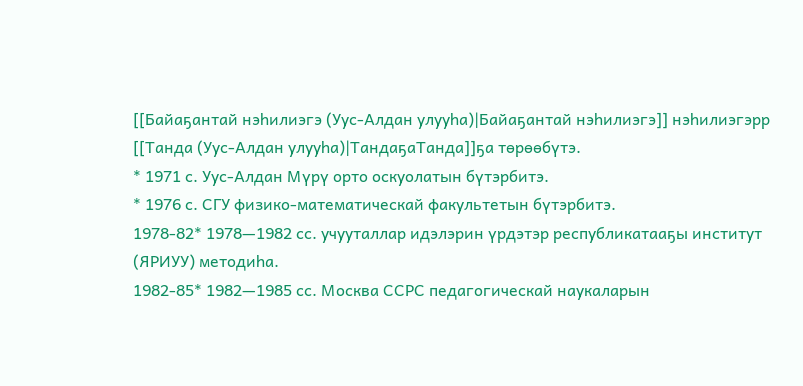[[Байаҕантай нэһилиэгэ (Уус-Алдан улууһа)|Байаҕантай нэһилиэгэ]] нэһилиэгэрр [[Танда (Уус-Алдан улууһа)|ТандаҕаТанда]]ҕа төрөөбүтэ.
* 1971 с. Уус-Алдан Мүрү орто оскуолатын бүтэрбитэ.
* 1976 с. СГУ физико-математическай факультетын бүтэрбитэ.
1978-82* 1978—1982 сс. учууталлар идэлэрин үрдэтэр республикатааҕы институт (ЯРИУУ) методиһа.
1982-85* 1982—1985 сс. Москва ССРС педагогическай наукаларын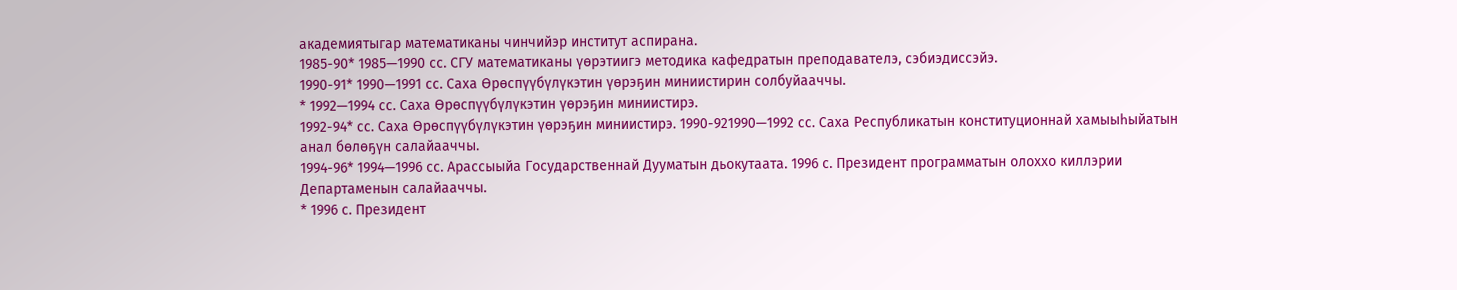академиятыгар математиканы чинчийэр институт аспирана.
1985-90* 1985—1990 сс. СГУ математиканы үөрэтиигэ методика кафедратын преподавателэ, сэбиэдиссэйэ.
1990-91* 1990—1991 сс. Саха Өрөспүүбүлүкэтин үөрэҕин миниистирин солбуйааччы.
* 1992—1994 сс. Саха Өрөспүүбүлүкэтин үөрэҕин миниистирэ.
1992-94* сс. Саха Өрөспүүбүлүкэтин үөрэҕин миниистирэ. 1990-921990—1992 сс. Саха Республикатын конституционнай хамыыһыйатын анал бөлөҕүн салайааччы.
1994-96* 1994—1996 сс. Арассыыйа Государственнай Дууматын дьокутаата. 1996 с. Президент программатын олоххо киллэрии Департаменын салайааччы.
* 1996 с. Президент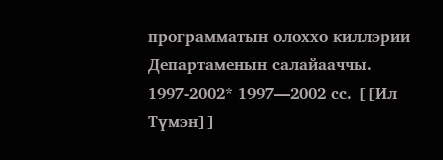программатын олоххо киллэрии Департаменын салайааччы.
1997-2002* 1997—2002 сс. [[Ил Түмэн]]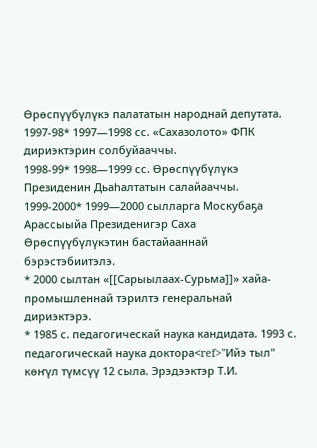Өрөспүүбүлүкэ палататын народнай депутата.
1997-98* 1997—1998 сс. «Сахазолото» ФПК дириэктэрин солбуйааччы.
1998-99* 1998—1999 сс. Өрөспүүбүлүкэ Президенин Дьаһалтатын салайааччы.
1999-2000* 1999—2000 сылларга Москубаҕа Арассыыйа Президенигэр Саха Өрөспүүбүлүкэтин бастайааннай бэрэстэбиитэлэ.
* 2000 сылтан «[[Сарыылаах-Сурьма]]» хайа-промышленнай тэрилтэ генеральнай дириэктэрэ.
* 1985 с. педагогическай наука кандидата. 1993 с. педагогическай наука доктора<ref>"Ийэ тыл" көҥүл түмсүү 12 сыла. Эрэдээктэр Т.И.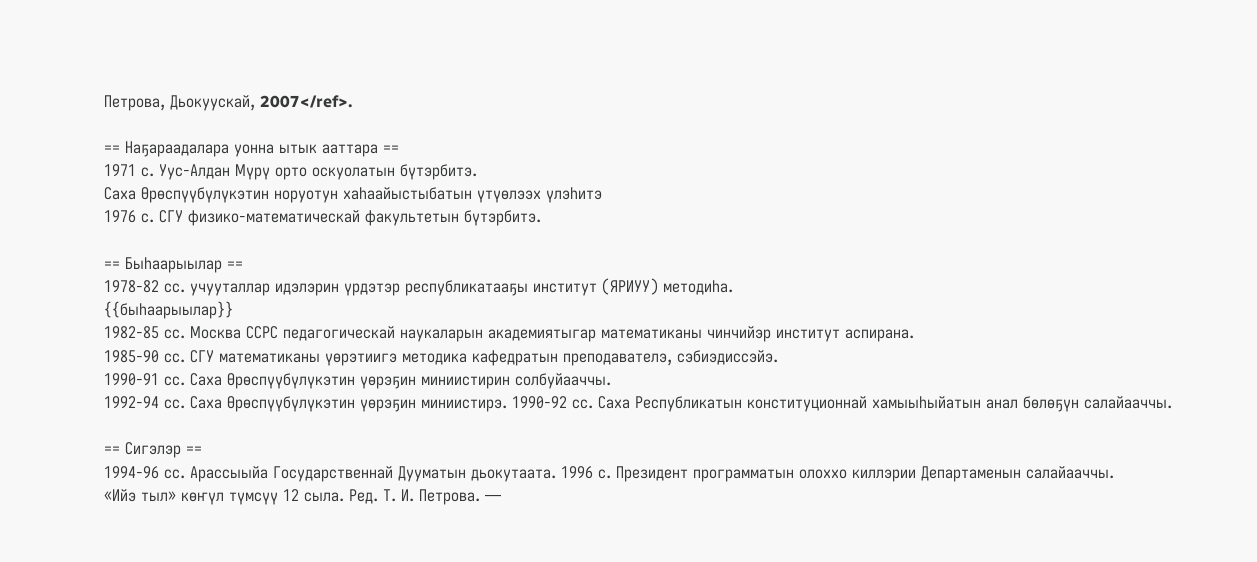Петрова, Дьокуускай, 2007</ref>.

== Наҕараадалара уонна ытык ааттара ==
1971 с. Уус-Алдан Мүрү орто оскуолатын бүтэрбитэ.
Cаха Өрөспүүбүлүкэтин норуотун хаһаайыстыбатын үтүөлээх үлэһитэ
1976 с. СГУ физико-математическай факультетын бүтэрбитэ.

== Быһаарыылар ==
1978-82 сс. учууталлар идэлэрин үрдэтэр республикатааҕы институт (ЯРИУУ) методиһа.
{{быһаарыылар}}
1982-85 сс. Москва ССРС педагогическай наукаларын академиятыгар математиканы чинчийэр институт аспирана.
1985-90 сс. СГУ математиканы үөрэтиигэ методика кафедратын преподавателэ, сэбиэдиссэйэ.
1990-91 сс. Саха Өрөспүүбүлүкэтин үөрэҕин миниистирин солбуйааччы.
1992-94 сс. Саха Өрөспүүбүлүкэтин үөрэҕин миниистирэ. 1990-92 сс. Саха Республикатын конституционнай хамыыһыйатын анал бөлөҕүн салайааччы.

== Сигэлэр ==
1994-96 сс. Арассыыйа Государственнай Дууматын дьокутаата. 1996 с. Президент программатын олоххо киллэрии Департаменын салайааччы.
«Ийэ тыл» көҥүл түмсүү 12 сыла. Ред. Т. И. Петрова. —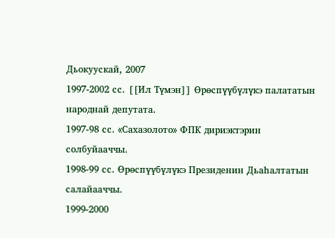Дьокуускай, 2007
1997-2002 сс. [[Ил Түмэн]] Өрөспүүбүлүкэ палататын народнай депутата.
1997-98 сс. «Сахазолото» ФПК дириэктэрин солбуйааччы.
1998-99 сс. Өрөспүүбүлүкэ Президенин Дьаһалтатын салайааччы.
1999-2000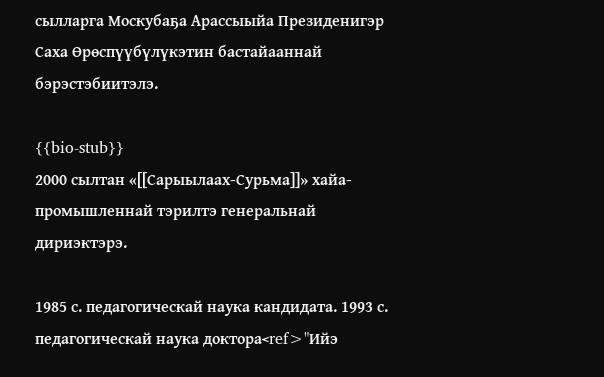сылларга Москубаҕа Арассыыйа Президенигэр Саха Өрөспүүбүлүкэтин бастайааннай бэрэстэбиитэлэ.

{{bio-stub}}
2000 сылтан «[[Сарыылаах-Сурьма]]» хайа-промышленнай тэрилтэ генеральнай дириэктэрэ.

1985 с. педагогическай наука кандидата. 1993 с. педагогическай наука доктора<ref>"Ийэ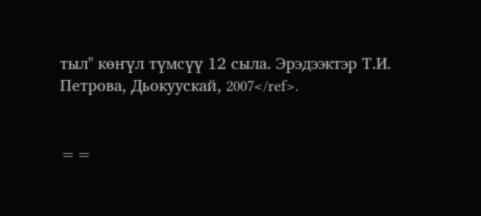тыл" көҥүл түмсүү 12 сыла. Эрэдээктэр Т.И. Петрова, Дьокуускай, 2007</ref>.


==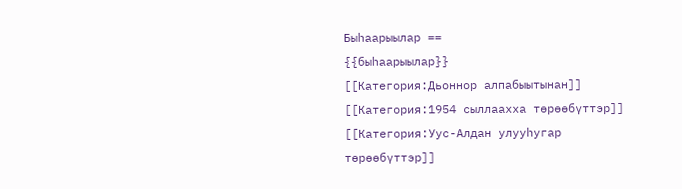Быһаарыылар ==
{{быһаарыылар}}
[[Категория:Дьоннор алпабыытынан]]
[[Категория:1954 сыллаахха төрөөбүттэр]]
[[Категория:Уус-Алдан улууһугар төрөөбүттэр]]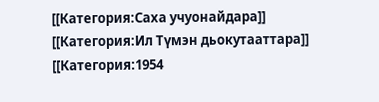[[Категория:Саха учуонайдара]]
[[Категория:Ил Түмэн дьокутааттара]]
[[Категория:1954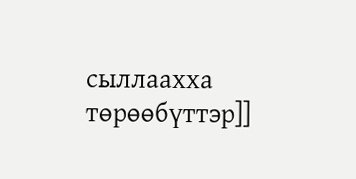сыллаахха төрөөбүттэр]]